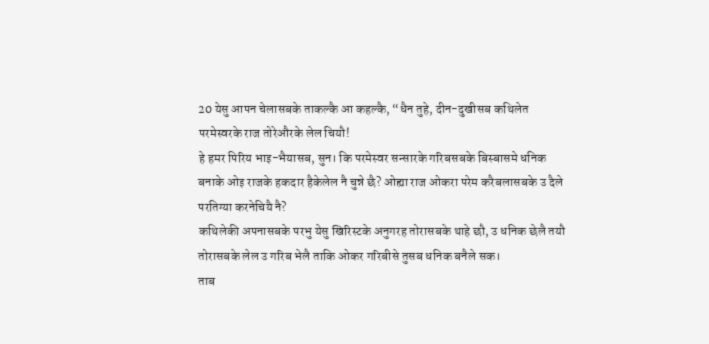20 येसु आपन चेलासबके ताकल्कै आ कहल्कै, “धैन तुहे, दीन-दुखीसब कथिलेत परमेस्वरके राज तोरेऔरके लेल चियौ!
हे हमर पिरिय भाइ-भैयासब, सुन। कि परमेस्वर सन्सारके गरिबसबके बिस्बासमे धनिक बनाके ओइ राजके हकदार हैकेलेल नै चुन्ने छै? ओह्या राज ओकरा परेम करैबलासबके उ दैले परतिग्या करनेचियै नै?
कथिलेकी अपनासबके परभु येसु खिरिस्टके अनुगरह तोरासबके थाहे छौ, उ धनिक छेलै तयौ तोरासबके लेल उ गरिब भेलै ताकि ओकर गरिबीसे तुसब धनिक बनैले सक।
ताब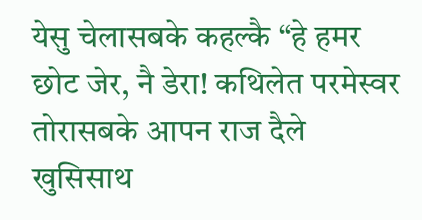येसु चेलासबके कहल्कै “हे हमर छोट जेर, नै डेरा! कथिलेत परमेस्वर तोरासबके आपन राज दैले खुसिसाथ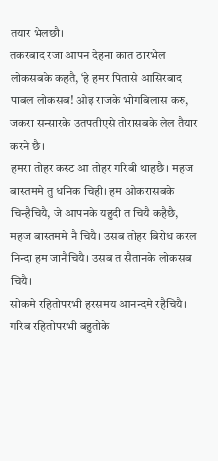तयार भेलछौ।
तकरबाद रजा आपन देहना कात ठारभेल लोकसबके कहतै, ‘हे हमर पितासे आसिरबाद पाबल लोकसब! ओइ राजके भोगबिलास करु, जकरा सन्सारके उतपतीएसे तोरासबके लेल तैयार करने छै।
हमरा तोहर कस्ट आ तोहर गरिबी थाहछै। महज बास्तममे तु धनिक चिही। हम ओकरासबके चिन्हैचियै, जे आपनके यहुदी त चियै कहैछै, महज बास्तममे नै चियै। उसब तोहर बिरोध करल निन्दा हम जानैचियै। उसब त सैतानके लोकसब चियै।
सोकमे रहितोपरभी हरसमय आनन्दमे रहैचियै। गरिब रहितोपरभी बहुतोके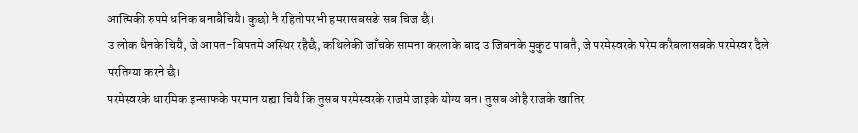आत्मिकी रुपमे धनिक बनाबैचियै। कुछो नै रहितोपरभी हमरासबसङे सब चिज छै।
उ लोक धैनके चियै, जे आपत-बिपतमे अस्थिर रहैछै, कथिलेकी जाँचके सामना करलाके बाद उ जिबनके मुकुट पाबतै, जे परमेस्वरके परेम करैबलासबके परमेस्वर दैले परतिग्या करने छै।
परमेस्वरके धारमिक इन्साफके परमान यह्या चियै कि तुसब परमेस्वरके राजमे जाइके योग्य बन। तुसब ओहै राजके खातिर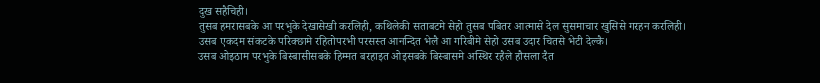दुख सहैचिही।
तुसब हमरासबके आ परभुके देखासेखी करलिही, कथिलेकी सताबटमे सेहो तुसब पबितर आत्मासे देल सुसमाचार खुसिसे गरहन करलिही।
उसब एकदम संकटके परिक्छामे रहितोपरभी परसस्त आनन्दित भेलै आ गरिबीमे सेहो उसब उदार चितसे भेटी देल्कै।
उसब ओइठाम परभुके बिस्बासीसबके हिम्मत बरहाइत ओइसबके बिस्बासमे अस्थिर रहैले हौसला दैत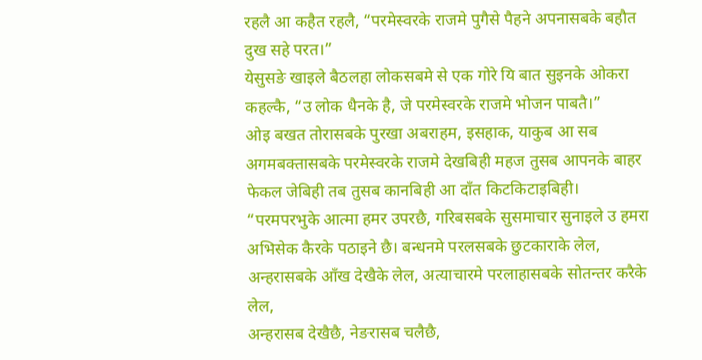रहलै आ कहैत रहलै, “परमेस्वरके राजमे पुगैसे पैहने अपनासबके बहौत दुख सहे परत।”
येसुसङे खाइले बैठलहा लोकसबमे से एक गोरे यि बात सुइनके ओकरा कहल्कै, “उ लोक धैनके है, जे परमेस्वरके राजमे भोजन पाबतै।”
ओइ बखत तोरासबके पुरखा अबराहम, इसहाक, याकुब आ सब अगमबक्तासबके परमेस्वरके राजमे देखबिही महज तुसब आपनके बाहर फेकल जेबिही तब तुसब कानबिही आ दाँत किटकिटाइबिही।
“परमपरभुके आत्मा हमर उपरछै, गरिबसबके सुसमाचार सुनाइले उ हमरा अभिसेक कैरके पठाइने छै। बन्धनमे परलसबके छुटकाराके लेल, अन्हरासबके आँख देखैके लेल, अत्याचारमे परलाहासबके सोतन्तर करैके लेल,
अन्हरासब देखैछै, नेङरासब चलैछै,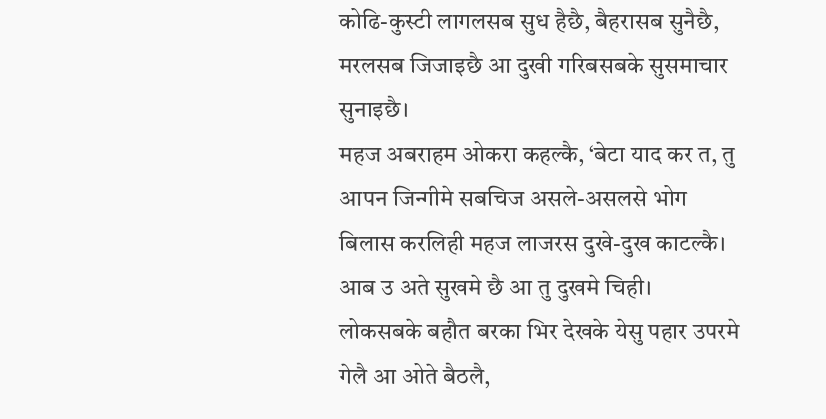कोढि-कुस्टी लागलसब सुध हैछै, बैहरासब सुनैछै, मरलसब जिजाइछै आ दुखी गरिबसबके सुसमाचार सुनाइछै।
महज अबराहम ओकरा कहल्कै, ‘बेटा याद कर त, तु आपन जिन्गीमे सबचिज असले-असलसे भोग बिलास करलिही महज लाजरस दुखे-दुख काटल्कै। आब उ अते सुखमे छै आ तु दुखमे चिही।
लोकसबके बहौत बरका भिर देखके येसु पहार उपरमे गेलै आ ओते बैठलै,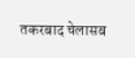तकरबाद चेलासब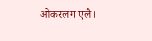ओकरलग एलै।